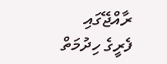ރާއްޖޭގައި ފެރީގެ ހިދުމަތް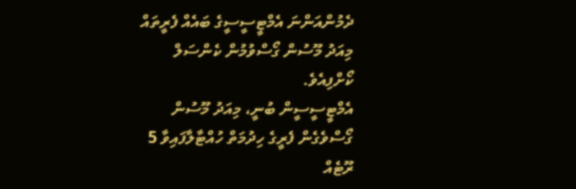ދެމުންއަންނަ އެމްޓީސީސީގެ ބައެއް ފެރީތައް މިއަދު މޫސުން ގޯސްވުމުން ކެންސަލް ކޯށްފިއެވެ.
އެމްޓީސީސީން ބުނީ، މިއަދު މޫސުން ގޯސްވެގެން ފެރީގެ ހިދުމަތް ހުއްޓާލާފައިވާ 5 ރޫޓެއް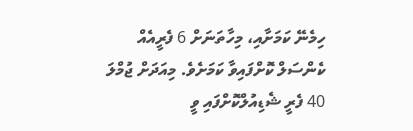ހިމެނޭ ކަމަށާއި، މިހާތަނަށް 6 ފެރީއެއް ކެންސަލް ކޮށްފައިވާ ކަމަށެވެ. މިއަދަށް ޖުމްލަ 40 ފެރީ ޝެޑިއުލްކޮށްފައި ވީ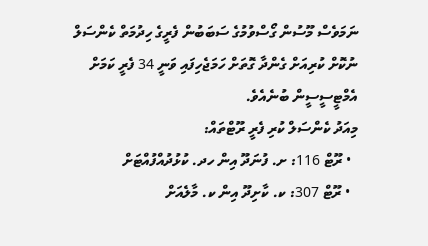ނަމަވެސް މޫސުން ގޯސްވުމުގެ ސަބަބުން ފެރީގެ ހިދުމަތް ކެންސަލް ނުކޮށް ކުރިއަށް ގެންދާ ގޮތަށް ހަމަޖެހިފައި ވަނީ 34 ފެރީ ކަމަށް އެމްޓީސީސީން ބުނެއެވެ.
މިއަދު ކެންސަލް ކުރި ފެރީ ރޫޓްތައް:
  • ރޫޓް 116: ށ. ފުނަދޫ އިން ހދ. ކުޅުދުއްފުއްޓަށް
  • ރޫޓް 307: ކ. ކާށިދޫ އިން ކ. މާލެއަށް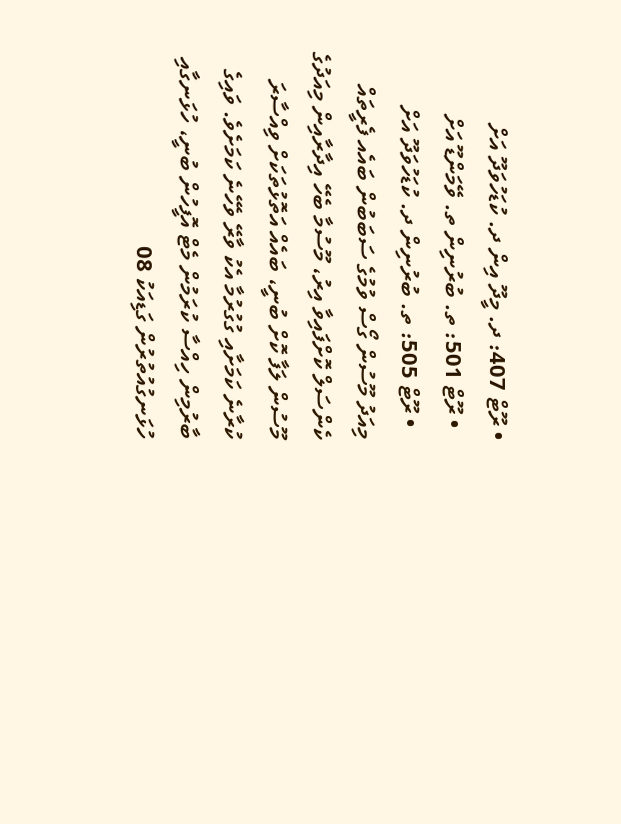• ރޫޓް 407: ދ. މީދޫ އިން ދ. ކުޑަހުވަދޫ އަށް
  • ރޫޓް 501: ތ. ބުރުނިން ތ. ވޭމަންޑޫ އަށް
  • ރޫޓް 505: ތ. ބުރުނިން ދ. ކުޑަހުވަދޫ އަށް
މިއަދު މޫސުން ގޯސް ވުމުގެ ސަބަބުން ބައެއ ފެރީތައް ކެންސަލް ކޮށްފައިވާ އިރު، މޫސުމާ ބެހޭ އިދާރާއިން މިއަދުގެ މޫސުން ލަފާ ކޮށް ބުނީ، ބައެއް އަތޮޅުތަކަށް ވިއްސާރަ ކުރާނެ ކަމަށާއި ގުގުރުމާ އެކު ވާރޭ ވެހޭނެ ކަމަށެވެ. ވައިގެ ބާރުމިން ހިއްސާ ކުރަމުން މެޓް އޮފީހުން ބުނީ، ހުޅަނގާއި ހުޅަނގުއުތުރުން ގަޑިއަކު 08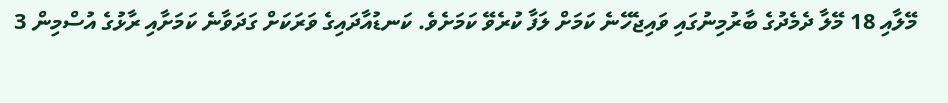މޭލާއި 18 މޭލާ ދެމެދުގެ ބާރުމިނުގައި ވައިޖެހޭނެ ކަމަށް ލަފާ ކުރެވޭ ކަމަށެވެ. ކަނޑުއާދައިގެ ވަރަކަށް ގަދަވާނެ ކަމަށާއި ރާޅުގެ އުސްމިން 3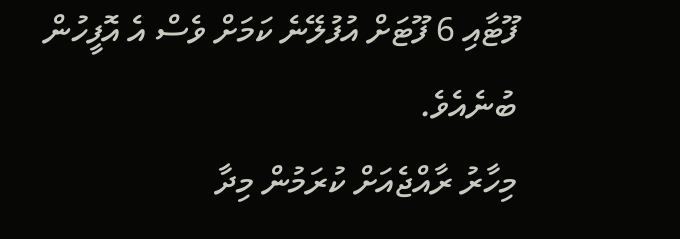ފޫޓާއި 6 ފޫޓަށް އުފުލޭނެ ކަމަށް ވެސް އެ އޮފީހުން ބުނެއެވެ.
މިހާރު ރާއްޖެއަށް ކުރަމުން މިދާ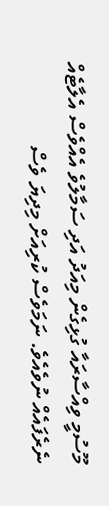މޫސުމީ ވިއްސާރައާ ގުޅިގެން މިއަދު އަދި ސަމާލުވެ އެއްވެސް އެލާޓެއް ނެރެފައެއް ނުވެއެވެ. ނަމަވެސް ކުރިއަށް މިދިޔަ ވެސް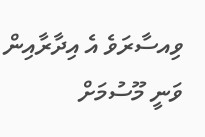ވިއސާރަވެ އެ އިދާރާއިން ވަނީ މޫސުމަށް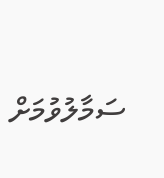ސަމާލުވުމަށް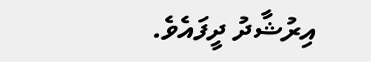އިރުޝާދު ދީފައެވެ.